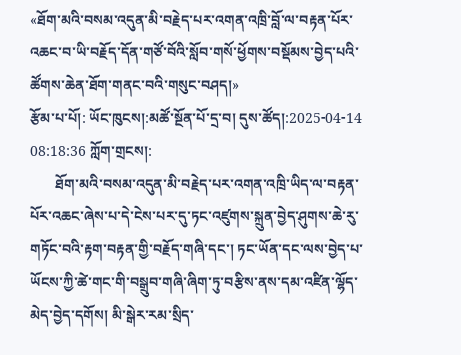«ཐོག་མའི་བསམ་འདུན་མི་བརྗེད་པར་འགན་འཁྲི་བློ་ལ་བརྟན་པོར་འཆང་བ་ཡི་བརྗོད་དོན་གཙོ་བོའི་སློབ་གསོ་ཕྱོགས་བསྡོམས་བྱེད་པའི་ཚོགས་ཆེན་ཐོག་གནང་བའི་གསུང་བཤད།»
རྩོམ་པ་པོ།: ཡོང་ཁུངས།:མཚོ་སྔོན་པོ་དྲ་བ། དུས་ཚོད།:2025-04-14 08:18:36 ཀློག་གྲངས།:
       ཐོག་མའི་བསམ་འདུན་མི་བརྗེད་པར་འགན་འཁྲི་ཡིད་ལ་བརྟན་པོར་འཆང་ཞེས་པ་དེ་ངེས་པར་དུ་ཏང་འཛུགས་སྐྲུན་བྱེད་ཤུགས་ཆེ་རུ་གཏོང་བའི་རྟག་བརྟན་གྱི་བརྗོད་གཞི་དང་། ཏང་ཡོན་དང་ལས་བྱེད་པ་ཡོངས་ཀྱི་ཚེ་གང་གི་བསྒྲུབ་གཞི་ཞིག་ཏུ་བརྩིས་ནས་དམ་འཛིན་ལྷོད་མེད་བྱེད་དགོས། མི་སྒེར་རམ་སྲིད་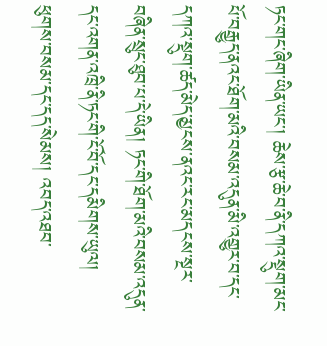ཏང་གང་ཞིག་ཡིན་ཡང་། ཆེས་རྩ་ཆེ་བ་ནི་དཀའ་སྡུག་མང་པོ་བརྒྱུད་ནའང་ཐོག་མའི་བསམ་འདུན་མི་འགྱུར་བ་དང་དཀའ་སྡུག་ཚད་མེད་མྱངས་ནའང་རང་མདངས་སྔར་བཞིན་སྲུང་ཐུབ་པ་དེ་ཡིན། ཏང་གི་ཐོག་མའི་བསམ་འདུན་དང་འགན་འཁྲི་ནི་ཏང་གི་ངོ་བོ་དང་དམིགས་ཡུལ། ཕུགས་བསམ་དང་དད་སེམས། འབད་འཐབ་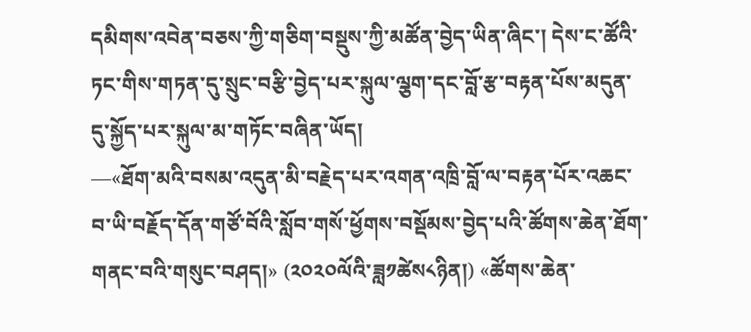དམིགས་འབེན་བཅས་ཀྱི་གཅིག་བསྡུས་ཀྱི་མཚོན་བྱེད་ཡིན་ཞིང་། དེས་ང་ཚོའི་ཏང་གིས་གཏན་དུ་སྲུང་བརྩི་བྱེད་པར་སྐུལ་ལྕག་དང་བློ་རྩ་བརྟན་པོས་མདུན་དུ་སྐྱོད་པར་སྐུལ་མ་གཏོང་བཞིན་ཡོད།
—«ཐོག་མའི་བསམ་འདུན་མི་བརྗེད་པར་འགན་འཁྲི་བློ་ལ་བརྟན་པོར་འཆང་བ་ཡི་བརྗོད་དོན་གཙོ་བོའི་སློབ་གསོ་ཕྱོགས་བསྡོམས་བྱེད་པའི་ཚོགས་ཆེན་ཐོག་གནང་བའི་གསུང་བཤད།» (༢༠༢༠ལོའི་ཟླ༡ཚེས༨ཉིན།) «ཚོགས་ཆེན་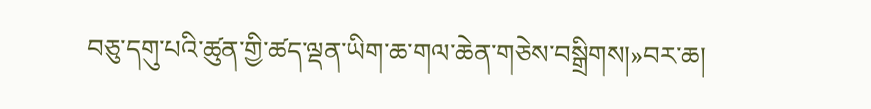བཅུ་དགུ་པའི་ཚུན་གྱི་ཚད་ལྡན་ཡིག་ཆ་གལ་ཆེན་གཅེས་བསྒྲིགས།»བར་ཆ།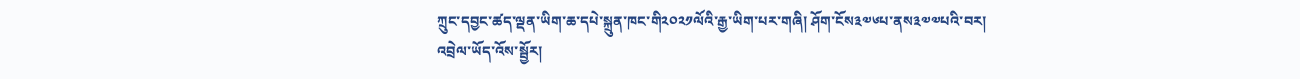ཀྲུང་དབྱང་ཚད་ལྡན་ཡིག་ཆ་དཔེ་སྐྲུན་ཁང་གི༢༠༢༡ལོའི་རྒྱ་ཡིག་པར་གཞི། ཤོག་ངོས༣༧༦པ་ནས༣༧༧པའི་བར།
འབྲེལ་ཡོད་འོས་སྦྱོར།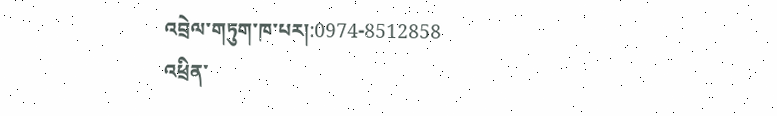འབྲེལ་གཏུག་ཁ་པར།:0974-8512858
འཕྲིན་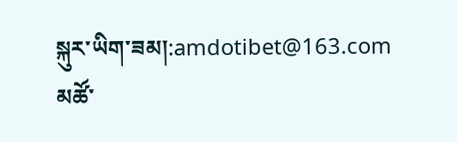སྐུར་ཡིག་ཟམ།:amdotibet@163.com
མཚོ་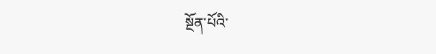སྔོན་པོའི་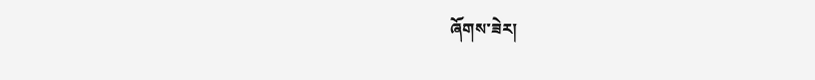ཞོགས་ཟེར།